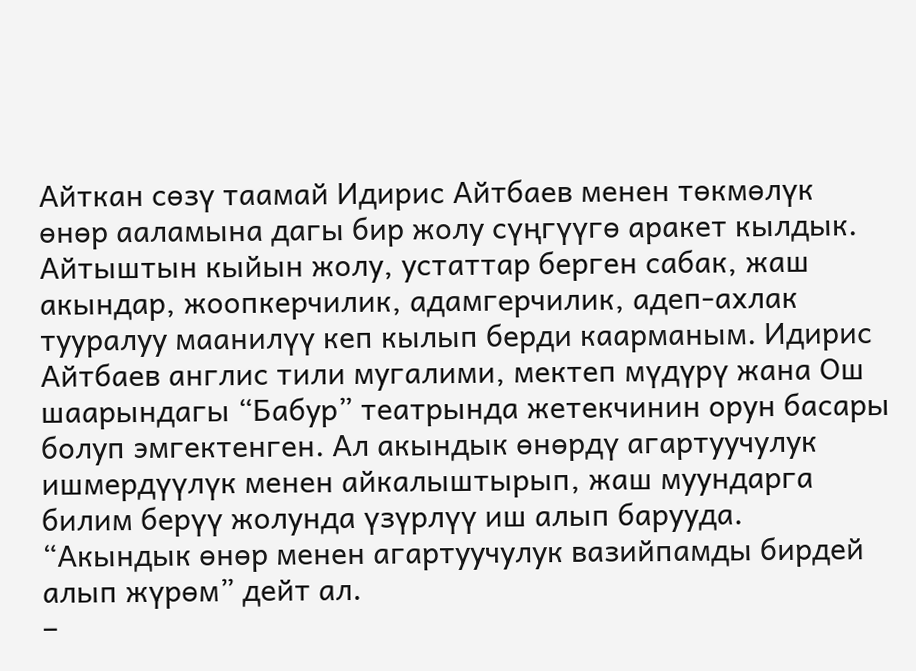Айткан сөзү таамай Идирис Айтбаев менен төкмөлүк өнөр ааламына дагы бир жолу сүңгүүгө аракет кылдык. Айтыштын кыйын жолу, устаттар берген сабак, жаш акындар, жоопкерчилик, адамгерчилик, адеп-ахлак тууралуу маанилүү кеп кылып берди каарманым. Идирис Айтбаев англис тили мугалими, мектеп мүдүрү жана Ош шаарындагы “Бабур” театрында жетекчинин орун басары болуп эмгектенген. Ал акындык өнөрдү агартуучулук ишмердүүлүк менен айкалыштырып, жаш муундарга билим берүү жолунда үзүрлүү иш алып барууда. “Акындык өнөр менен агартуучулук вазийпамды бирдей алып жүрөм” дейт ал.
–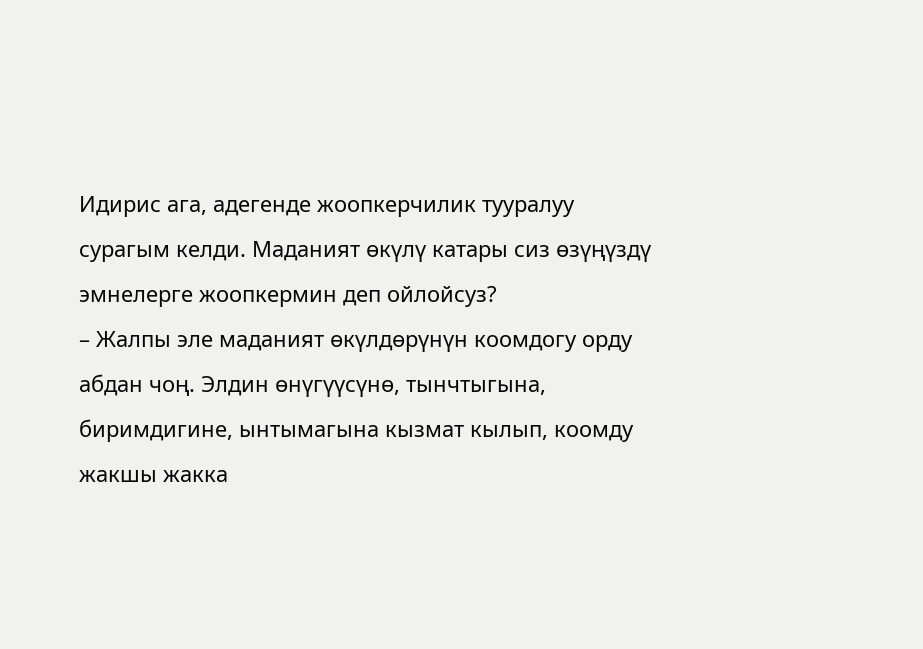Идирис ага, адегенде жоопкерчилик тууралуу сурагым келди. Маданият өкүлү катары сиз өзүңүздү эмнелерге жоопкермин деп ойлойсуз?
– Жалпы эле маданият өкүлдөрүнүн коомдогу орду абдан чоң. Элдин өнүгүүсүнө, тынчтыгына, биримдигине, ынтымагына кызмат кылып, коомду жакшы жакка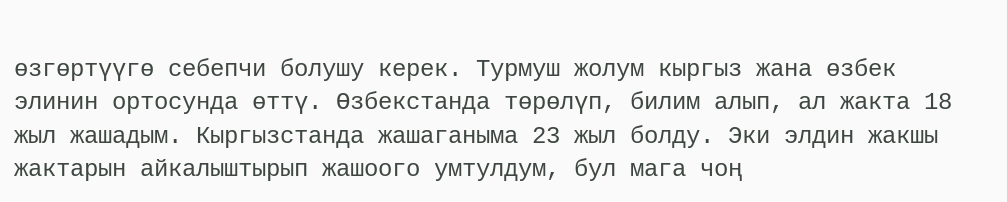өзгөртүүгө себепчи болушу керек. Турмуш жолум кыргыз жана өзбек элинин ортосунда өттү. Өзбекстанда төрөлүп, билим алып, ал жакта 18 жыл жашадым. Кыргызстанда жашаганыма 23 жыл болду. Эки элдин жакшы жактарын айкалыштырып жашоого умтулдум, бул мага чоң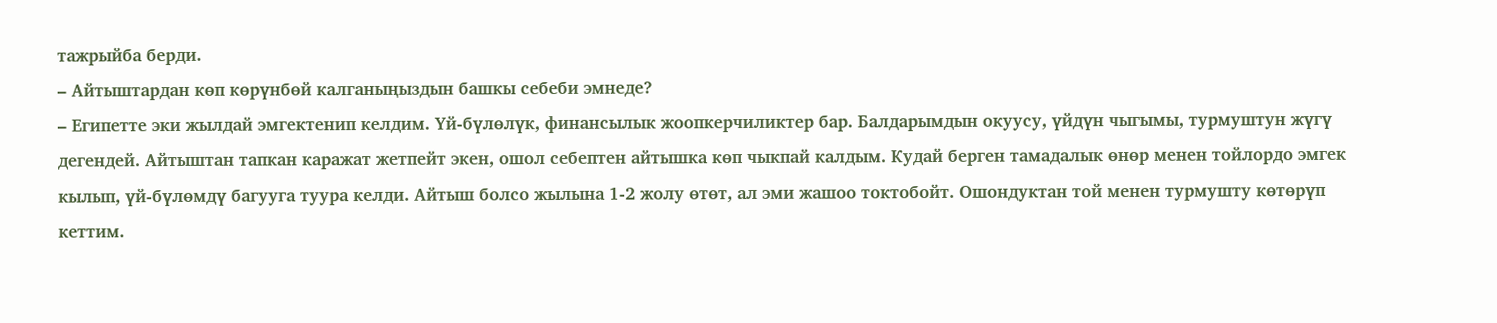тажрыйба берди.
– Айтыштардан көп көрүнбөй калганыңыздын башкы себеби эмнеде?
– Египетте эки жылдай эмгектенип келдим. Үй-бүлөлүк, финансылык жоопкерчиликтер бар. Балдарымдын окуусу, үйдүн чыгымы, турмуштун жүгү дегендей. Айтыштан тапкан каражат жетпейт экен, ошол себептен айтышка көп чыкпай калдым. Кудай берген тамадалык өнөр менен тойлордо эмгек кылып, үй-бүлөмдү багууга туура келди. Айтыш болсо жылына 1-2 жолу өтөт, ал эми жашоо токтобойт. Ошондуктан той менен турмушту көтөрүп кеттим.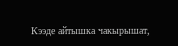Кээде айтышка чакырышат,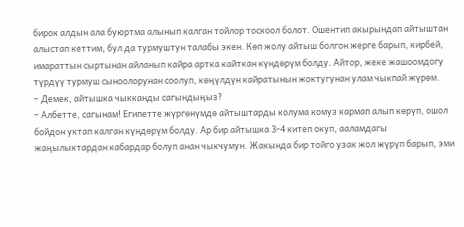бирок алдын ала буюртма алынып калган тойлор тоскоол болот. Ошентип акырындап айтыштан алыстап кеттим, бул да турмуштун талабы экен. Көп жолу айтыш болгон жерге барып, кирбей, имараттын сыртынан айланып кайра артка кайткан күндөрүм болду. Айтор, жеке жашоомдогу түрдүү турмуш сыноолорунан соолуп, көңүлдүн кайратынын жоктугунан улам чыкпай жүрөм.
– Демек, айтышка чыкканды сагындыңыз?
– Албетте, сагынам! Египетте жүргөнүмдө айтыштарды колума комуз кармап алып көрүп, ошол бойдон уктап калган күндөрүм болду. Ар бир айтышка 3-4 китеп окуп, ааламдагы жаңылыктардан кабардар болуп анан чыкчумун. Жакында бир тойго узак жол жүрүп барып, эми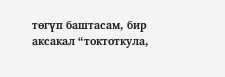төгүп баштасам, бир аксакал “токтоткула,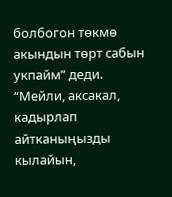болбогон төкмө акындын төрт сабын укпайм” деди. “Мейли, аксакал, кадырлап айтканыңызды кылайын,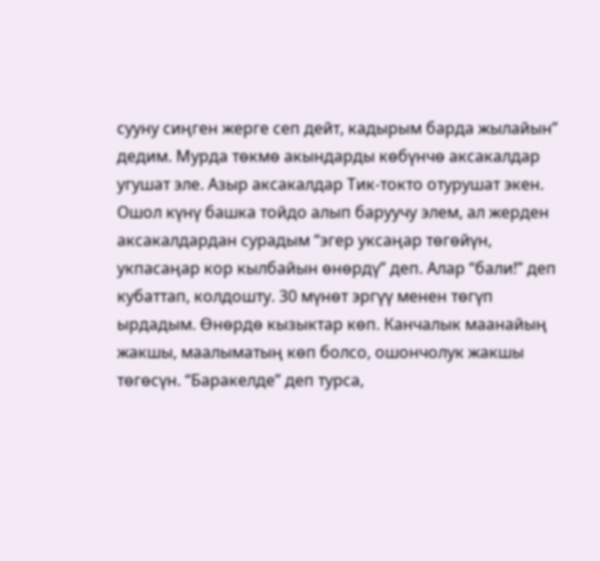сууну сиңген жерге сеп дейт, кадырым барда жылайын” дедим. Мурда төкмө акындарды көбүнчө аксакалдар угушат эле. Азыр аксакалдар Тик-токто отурушат экен. Ошол күнү башка тойдо алып баруучу элем, ал жерден аксакалдардан сурадым “эгер уксаңар төгөйүн, укпасаңар кор кылбайын өнөрдү” деп. Алар “бали!” деп кубаттап, колдошту. 30 мүнөт эргүү менен төгүп ырдадым. Өнөрдө кызыктар көп. Канчалык маанайың жакшы, маалыматың көп болсо, ошончолук жакшы төгөсүн. “Баракелде” деп турса,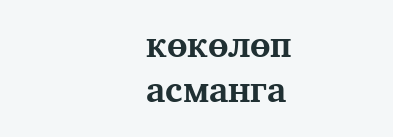көкөлөп асманга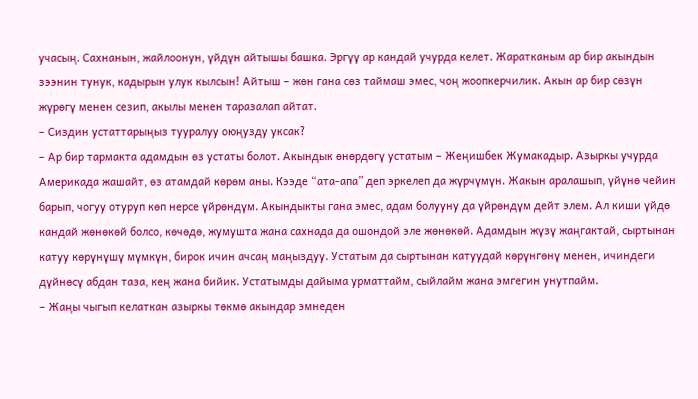учасың. Сахнанын, жайлоонун, үйдүн айтышы башка. Эргүү ар кандай учурда келет. Жаратканым ар бир акындын зээнин тунук, кадырын улук кылсын! Айтыш – жөн гана сөз таймаш эмес, чоң жоопкерчилик. Акын ар бир сөзүн жүрөгү менен сезип, акылы менен таразалап айтат.
– Сиздин устаттарыңыз тууралуу оюңузду уксак?
– Ар бир тармакта адамдын өз устаты болот. Акындык өнөрдөгү устатым – Жеңишбек Жумакадыр. Азыркы учурда Америкада жашайт, өз атамдай көрөм аны. Кээде “ата-апа” деп эркелеп да жүрчүмүн. Жакын аралашып, үйүнө чейин барып, чогуу отуруп көп нерсе үйрөндүм. Акындыкты гана эмес, адам болууну да үйрөндүм дейт элем. Ал киши үйдө кандай жөнөкөй болсо, көчөдө, жумушта жана сахнада да ошондой эле жөнөкөй. Адамдын жүзү жаңгактай, сыртынан катуу көрүнүшү мүмкүн, бирок ичин ачсаң маңыздуу. Устатым да сыртынан катуудай көрүнгөнү менен, ичиндеги дүйнөсү абдан таза, кең жана бийик. Устатымды дайыма урматтайм, сыйлайм жана эмгегин унутпайм.
– Жаңы чыгып келаткан азыркы төкмө акындар эмнеден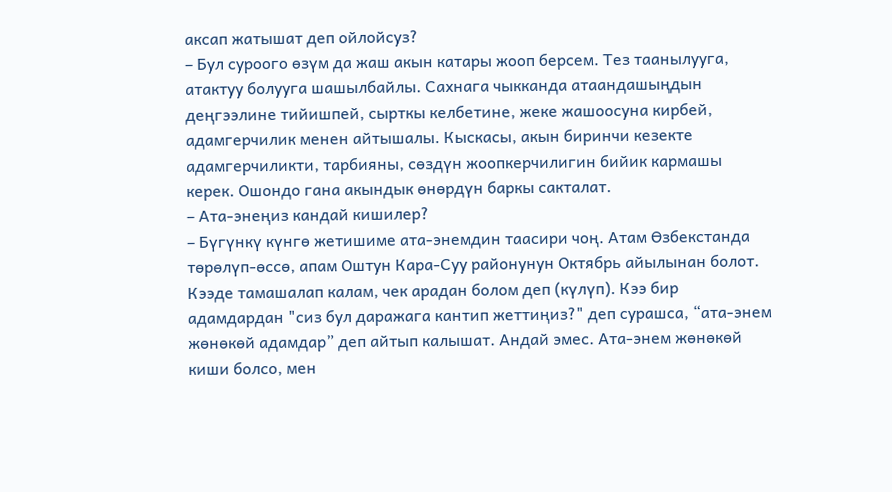аксап жатышат деп ойлойсуз?
– Бул суроого өзүм да жаш акын катары жооп берсем. Тез таанылууга, атактуу болууга шашылбайлы. Сахнага чыкканда атаандашыңдын деңгээлине тийишпей, сырткы келбетине, жеке жашоосуна кирбей, адамгерчилик менен айтышалы. Кыскасы, акын биринчи кезекте адамгерчиликти, тарбияны, сөздүн жоопкерчилигин бийик кармашы керек. Ошондо гана акындык өнөрдүн баркы сакталат.
– Ата-энеңиз кандай кишилер?
– Бүгүнкү күнгө жетишиме ата-энемдин таасири чоң. Атам Өзбекстанда төрөлүп-өссө, апам Оштун Кара-Суу районунун Октябрь айылынан болот. Кээде тамашалап калам, чек арадан болом деп (күлүп). Кээ бир адамдардан "сиз бул даражага кантип жеттиңиз?" деп сурашса, “ата-энем жөнөкөй адамдар” деп айтып калышат. Андай эмес. Ата-энем жөнөкөй киши болсо, мен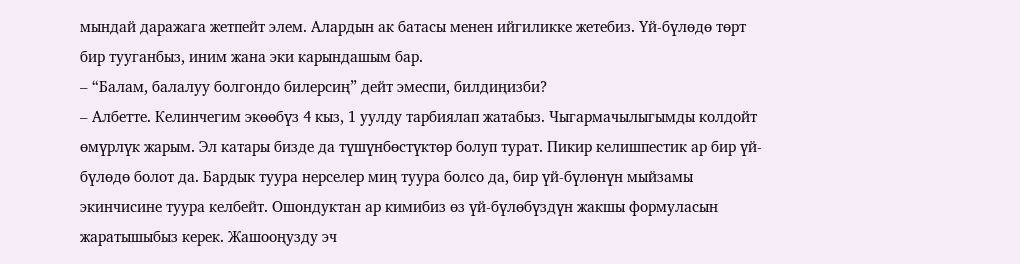мындай даражага жетпейт элем. Алардын ак батасы менен ийгиликке жетебиз. Үй-бүлөдө төрт бир тууганбыз, иним жана эки карындашым бар.
– “Балам, балалуу болгондо билерсиң” дейт эмеспи, билдиңизби?
– Албетте. Келинчегим экөөбүз 4 кыз, 1 уулду тарбиялап жатабыз. Чыгармачылыгымды колдойт өмүрлүк жарым. Эл катары бизде да түшүнбөстүктөр болуп турат. Пикир келишпестик ар бир үй-бүлөдө болот да. Бардык туура нерселер миң туура болсо да, бир үй-бүлөнүн мыйзамы экинчисине туура келбейт. Ошондуктан ар кимибиз өз үй-бүлөбүздүн жакшы формуласын жаратышыбыз керек. Жашооңузду эч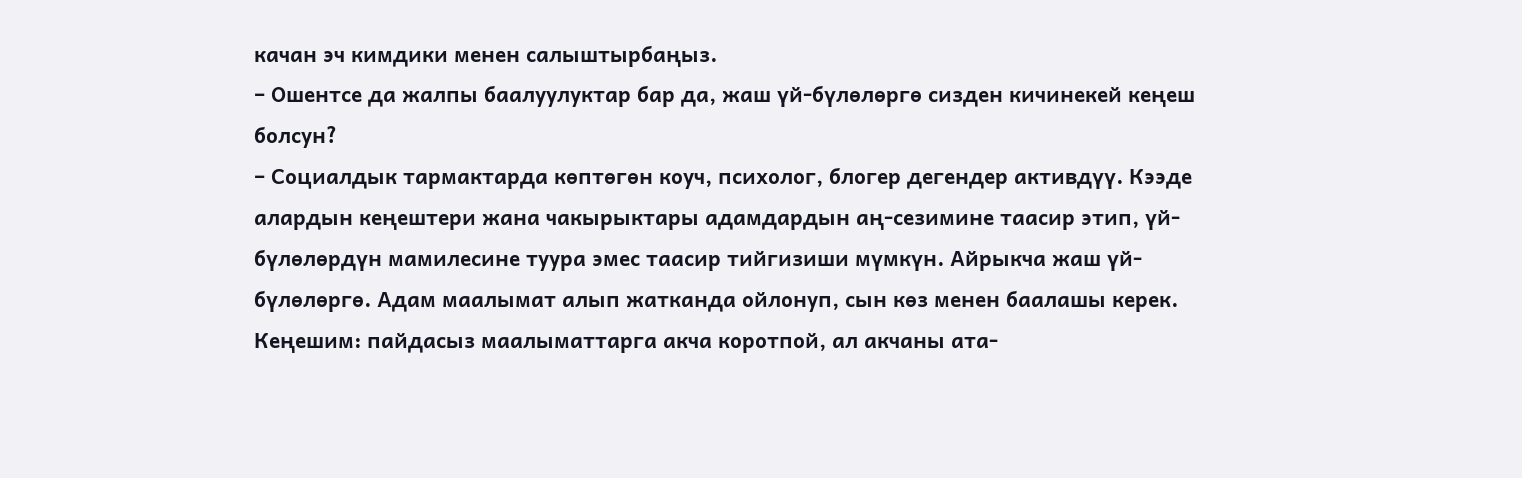качан эч кимдики менен салыштырбаңыз.
– Ошентсе да жалпы баалуулуктар бар да, жаш үй-бүлөлөргө сизден кичинекей кеңеш болсун?
– Социалдык тармактарда көптөгөн коуч, психолог, блогер дегендер активдүү. Кээде алардын кеңештери жана чакырыктары адамдардын аң-сезимине таасир этип, үй-бүлөлөрдүн мамилесине туура эмес таасир тийгизиши мүмкүн. Айрыкча жаш үй-бүлөлөргө. Адам маалымат алып жатканда ойлонуп, сын көз менен баалашы керек. Кеңешим: пайдасыз маалыматтарга акча коротпой, ал акчаны ата-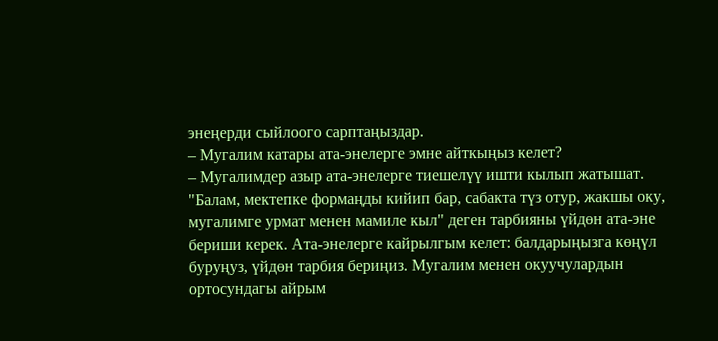энеңерди сыйлоого сарптаңыздар.
– Мугалим катары ата-энелерге эмне айткыңыз келет?
– Мугалимдер азыр ата-энелерге тиешелүү ишти кылып жатышат. "Балам, мектепке формаңды кийип бар, сабакта түз отур, жакшы оку, мугалимге урмат менен мамиле кыл" деген тарбияны үйдөн ата-эне бериши керек. Ата-энелерге кайрылгым келет: балдарыңызга көңүл буруңуз, үйдөн тарбия бериңиз. Мугалим менен окуучулардын ортосундагы айрым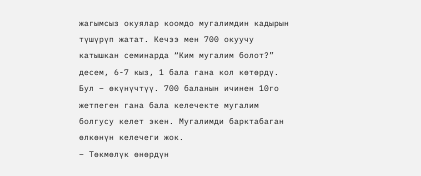жагымсыз окуялар коомдо мугалимдин кадырын түшүрүп жатат. Кечээ мен 700 окуучу катышкан семинарда “Ким мугалим болот?” десем, 6-7 кыз, 1 бала гана кол көтөрдү. Бул – өкүнүчтүү. 700 баланын ичинен 10го жетпеген гана бала келечекте мугалим болгусу келет экен. Мугалимди барктабаган өлкөнүн келечеги жок.
– Төкмөлүк өнөрдүн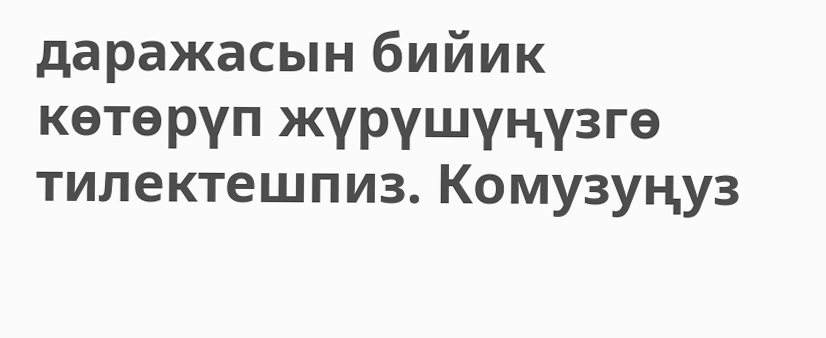даражасын бийик көтөрүп жүрүшүңүзгө тилектешпиз. Комузуңуз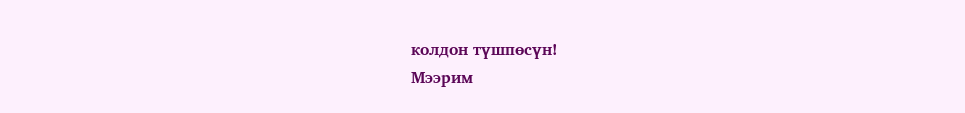колдон түшпөсүн!
Мээрим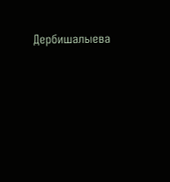Дербишалыева